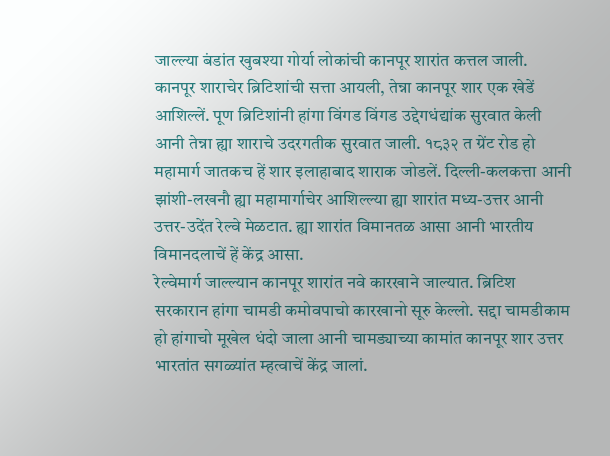जाल्ल्या बंडांत खुबश्या गोर्या लोकांची कानपूर शारांत कत्तल जाली.
कानपूर शाराचेर ब्रिटिशांची सत्ता आयली, तेन्ना कानपूर शार एक खेडें आशिल्लें. पूण ब्रिटिशांनी हांगा विंगड विंगड उद्देगधंद्यांक सुरवात केली आनी तेन्ना ह्या शाराचे उदरगतीक सुरवात जाली. १८३२ त ग्रेंट रोड हो महामार्ग जातकच हें शार इलाहाबाद शाराक जोडलें. दिल्ली-कलकत्ता आनी झांशी-लखनौ ह्या महामार्गाचेर आशिल्ल्या ह्या शारांत मध्य-उत्तर आनी उत्तर-उदेंत रेल्वे मेळटात. ह्या शारांत विमानतळ आसा आनी भारतीय विमानदलाचें हें केंद्र आसा.
रेल्वेमार्ग जाल्ल्यान कानपूर शारांत नवे कारखाने जाल्यात. ब्रिटिश सरकारान हांगा चामडी कमोवपाचो कारखानो सूरु केल्लो. सद्दा चामडीकाम हो हांगाचो मूखेल धंदो जाला आनी चामड्याच्या कामांत कानपूर शार उत्तर भारतांत सगळ्यांत म्हत्वाचें केंद्र जालां.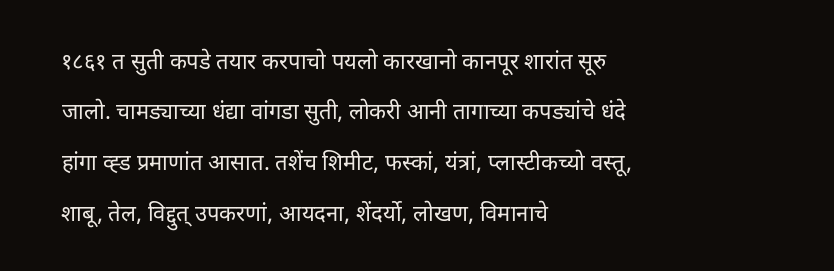१८६१ त सुती कपडे तयार करपाचो पयलो कारखानो कानपूर शारांत सूरु जालो. चामड्याच्या धंद्या वांगडा सुती, लोकरी आनी तागाच्या कपड्यांचे धंदे हांगा व्ह्ड प्रमाणांत आसात. तशेंच शिमीट, फस्कां, यंत्रां, प्लास्टीकच्यो वस्तू, शाबू, तेल, विद्दुत् उपकरणां, आयदना, शेंदर्यो, लोखण, विमानाचे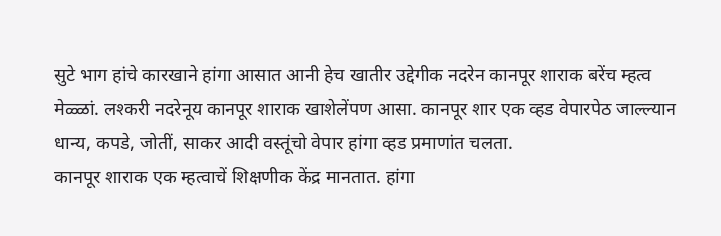सुटे भाग हांचे कारखाने हांगा आसात आनी हेच खातीर उद्देगीक नदरेन कानपूर शाराक बरेंच म्हत्व मेळ्ळां. लश्करी नदरेनूय कानपूर शाराक खाशेलेंपण आसा. कानपूर शार एक व्हड वेपारपेठ जाल्ल्यान धान्य, कपडे, जोतीं, साकर आदी वस्तूंचो वेपार हांगा व्हड प्रमाणांत चलता.
कानपूर शाराक एक म्हत्वाचें शिक्षणीक केंद्र मानतात. हांगा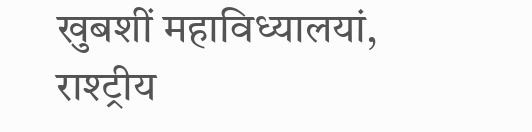खुबशीं महाविध्यालयां, राश्ट्रीय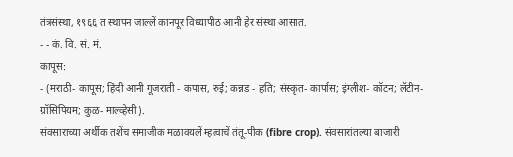तंत्रसंस्था, १९६६ त स्थापन जाल्लें कानपूर विध्यापीठ आनी हेर संस्था आसात.
- - कं. वि. सं. मं.
कापूस:
- (मराठी- कापूस; हिंदी आनी गूजराती - कपास, रुई; कन्नड - हति; संस्कृत- कार्पास; इंग्लीश- कॉटन; लॅटीन- ग्रॉसिपियम; कुळ- माल्व्हेसी).
संवसाराच्या अर्थीक तशेंच समाजीक मळावयलें म्हत्वाचें तंतू-पीक (fibre crop). संवसारांतल्या बाजारी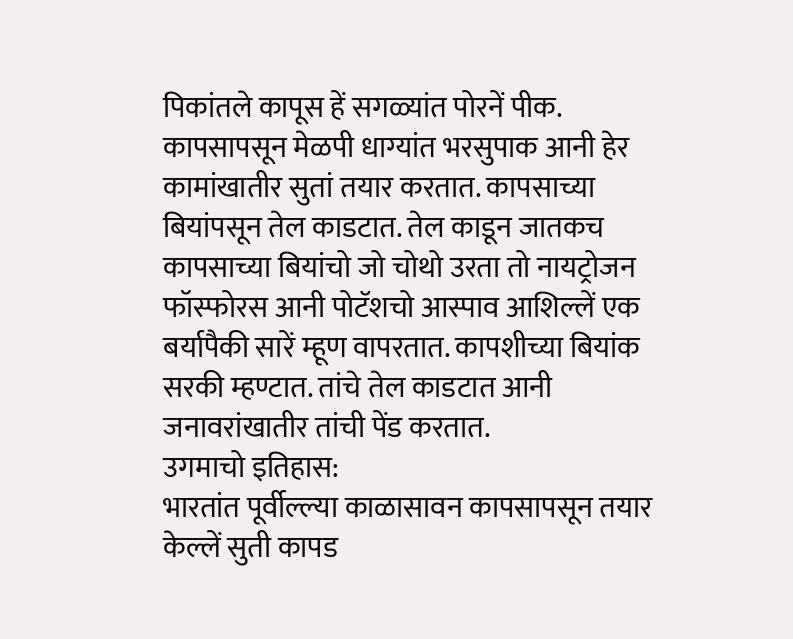पिकांतले कापूस हें सगळ्यांत पोरनें पीक. कापसापसून मेळपी धाग्यांत भरसुपाक आनी हेर कामांखातीर सुतां तयार करतात. कापसाच्या बियांपसून तेल काडटात. तेल काडून जातकच कापसाच्या बियांचो जो चोथो उरता तो नायट्रोजन फॉस्फोरस आनी पोटॅशचो आस्पाव आशिल्लें एक बर्यापैकी सारें म्हूण वापरतात. कापशीच्या बियांक सरकी म्हण्टात. तांचे तेल काडटात आनी जनावरांखातीर तांची पेंड करतात.
उगमाचो इतिहास:
भारतांत पूर्वील्ल्या काळासावन कापसापसून तयार केल्लें सुती कापड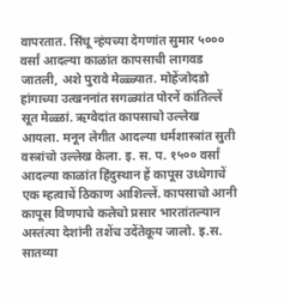वापरतात. सिंधू न्हंयच्या देगणांत सुमार ५००० वर्सां आदल्या काळांत कापसाची लागवड जातली, अशे पुरावे मेळ्ळ्यात. मोहेंजोदडो हांगाच्या उत्खननांत सगळ्यांत पोरनें कांतिल्लें सूत मेळ्ळां. ऋग्वेदांत कापसाचो उल्लेख आयला. मनून लेगीत आदल्या धर्मशास्त्रांत सुती वस्त्रांचो उल्लेख केला. इ. स. प. १५०० वर्सां आदल्या काळांत हिंदुस्थान हें कापूस उध्धेगाचें एक म्हत्वाचें ठिकाण आशिल्लें. कापसाचो आनी कापूस विणपाचे कलेचो प्रसार भारतांतल्यान अस्तंत्या देशांनी तशेंच उदेंतेकूय जालो. इ.स. सातव्या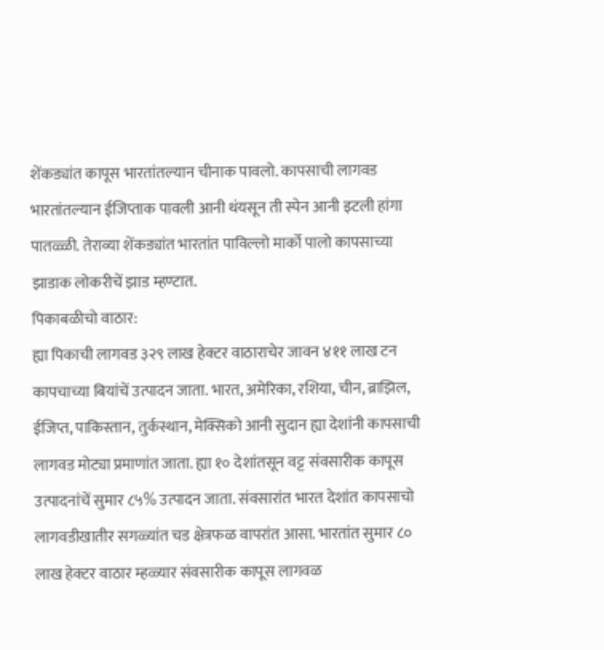शेंकड्यांत कापूस भारतांतल्यान चीनाक पावलो. कापसाची लागवड भारतांतल्यान ईजिप्ताक पावली आनी थंयसून ती स्पेन आनी इटली हांगा पातळ्ळी. तेराव्या शेंकड्यांत भारतांत पाविल्लो मार्को पालो कापसाच्या झाडाक लोकरीचें झाड म्हण्टात.
पिकाबळीचो वाठार:
ह्या पिकाची लागवड ३२९ लाख हेक्टर वाठाराचेर जावन ४११ लाख टन कापचाच्या बियांचें उत्पादन जाता. भारत, अमेरिका, रशिया, चीन, ब्राझिल, ईजिप्त, पाकिस्तान, तुर्कस्थान, मेक्सिको आनी सुदान ह्या देशांनी कापसाची लागवड मोट्या प्रमाणांत जाता. ह्या १० देशांतसून वट्ट संवसारीक कापूस उत्पादनांचें सुमार ८५% उत्पादन जाता. संवसारांत भारत देशांत कापसाचो लागवडीखातीर सगळ्यांत चड क्षेत्रफळ वापरांत आसा. भारतांत सुमार ८० लाख हेक्टर वाठार म्हळ्यार संवसारीक कापूस लागवळ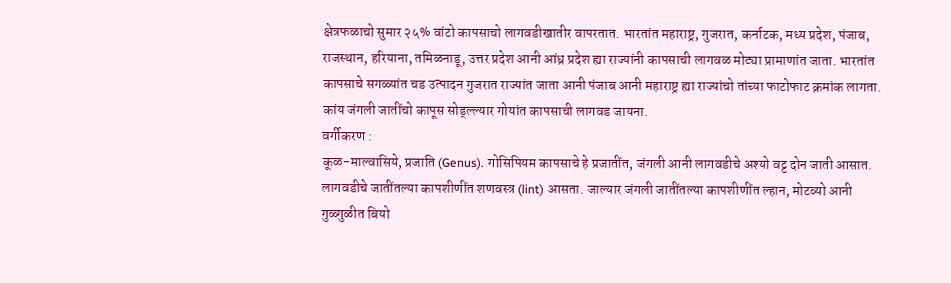क्षेत्रफळाचो सुमार २५% वांटो कापसाचो लागवडीखातीर वापरतात. भारतांत महाराष्ट्र, गुजरात, कर्नाटक, मध्य प्रदेश, पंजाब, राजस्थान, हरियाना, तमिळनाडू, उत्तर प्रदेश आनी आंध्र प्रदेश ह्या राज्यांनी कापसाची लागवळ मोट्या प्रामाणांत जाता. भारतांत कापसाचे सगळ्यांत चड उत्पादन गुजरात राज्यांत जाता आनी पंजाब आनी महाराष्ट्र ह्या राज्यांचो तांच्या फाटोफाट क्रमांक लागता. कांय जंगली जातींचो कापूस सोड्ल्ल्यार गोयांत कापसाची लागवड जायना.
वर्गीकरण :
कूळ-माल्वासिये, प्रजाति (Genus). गोसिपियम कापसाचे हे प्रजातींत, जंगली आनी लागवडीचे अश्यो वट्ट दोन जाती आसात. लागवडीचे जातींतल्या कापशीणींत शणवस्त्र (lint) आसता. जाल्यार जंगली जातींतल्या कापशीणींत ल्हान, मोटव्यो आनी गुळ्गुळीत बियो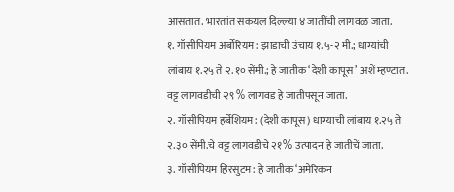आसतात. भारतांत सकयल दिल्ल्या ४ जातींची लागवळ जाता.
१. गॉसीपियम अर्बोरियम: झाडाची उंचाय १.५-२ मी.; धाग्यांची लांबाय १.२५ ते २.१० सेंमी.; हे जातीक ‘देशी कापूस’ अशें म्हण्टात. वट्ट लागवडीची २९ % लागवड हे जातीपसून जाता.
२. गॉसीपियम हर्बेशियम: (देशी कापूस) धाग्याची लांबाय १.२५ ते २.३० सेंमी.चे वट्ट लागवडीचे २१% उत्पादन हे जातीचें जाता.
३. गॉसीपियम हिरसुटम: हे जातीक ‘अमेरिकन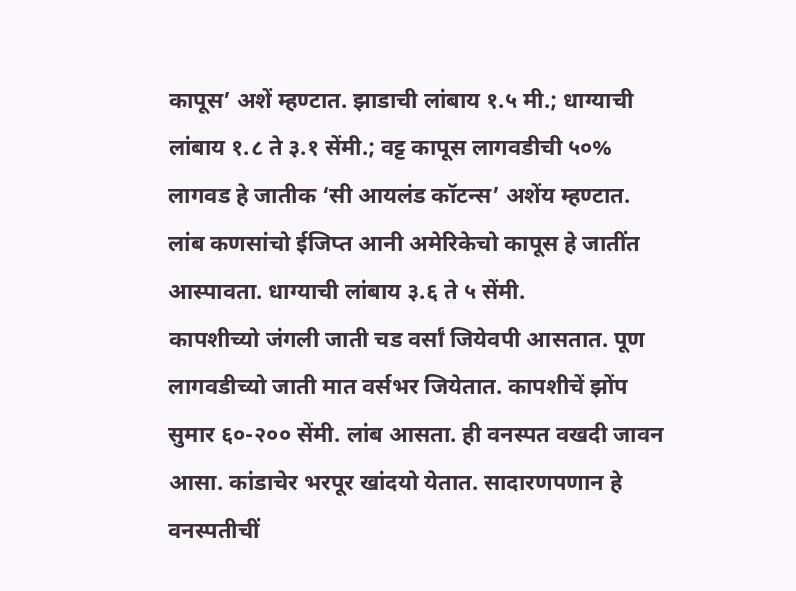कापूस’ अशें म्हण्टात. झाडाची लांबाय १.५ मी.; धाग्याची लांबाय १.८ ते ३.१ सेंमी.; वट्ट कापूस लागवडीची ५०% लागवड हे जातीक ‘सी आयलंड कॉटन्स’ अशेंय म्हण्टात. लांब कणसांचो ईजिप्त आनी अमेरिकेचो कापूस हे जातींत आस्पावता. धाग्याची लांबाय ३.६ ते ५ सेंमी.
कापशीच्यो जंगली जाती चड वर्सां जियेवपी आसतात. पूण लागवडीच्यो जाती मात वर्सभर जियेतात. कापशीचें झोंप सुमार ६०-२०० सेंमी. लांब आसता. ही वनस्पत वखदी जावन आसा. कांडाचेर भरपूर खांदयो येतात. सादारणपणान हे वनस्पतीचीं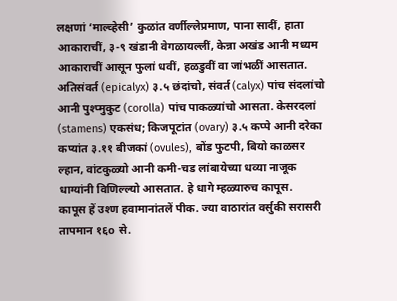लक्षणां ‘माल्व्हेसी’ कुळांत वर्णील्लेप्रमाण, पाना सादीं, हाता आकाराचीं, ३-९ खंडानी वेगळायल्लीं, केन्ना अखंड आनी मध्यम आकाराचीं आसून फुलां धवीं, हळडुवीं वा जांभळीं आसतात. अतिसंवर्त (epicalyx) ३.५ छंदांचो, संवर्त (calyx) पांच संदलांचो आनी पुश्प्मुकुट (corolla) पांच पाकळ्यांचो आसता. केसरदलां (stamens) एकसंध; किजपूटांत (ovary) ३.५ कप्पे आनी दरेका कप्यांत ३.११ बीजकां (ovules), बोंड फुटपी, बियो काळसर ल्हान, वांटकुळ्यो आनी कमी-चड लांबायेच्या धव्या नाजूक धाग्यांनी विणिल्ल्यो आसतात. हे धागे म्हळ्यारुच कापूस.
कापूस हें उश्ण हवामानांतलें पीक. ज्या वाठारांत वर्सुकी सरासरी तापमान १६o से.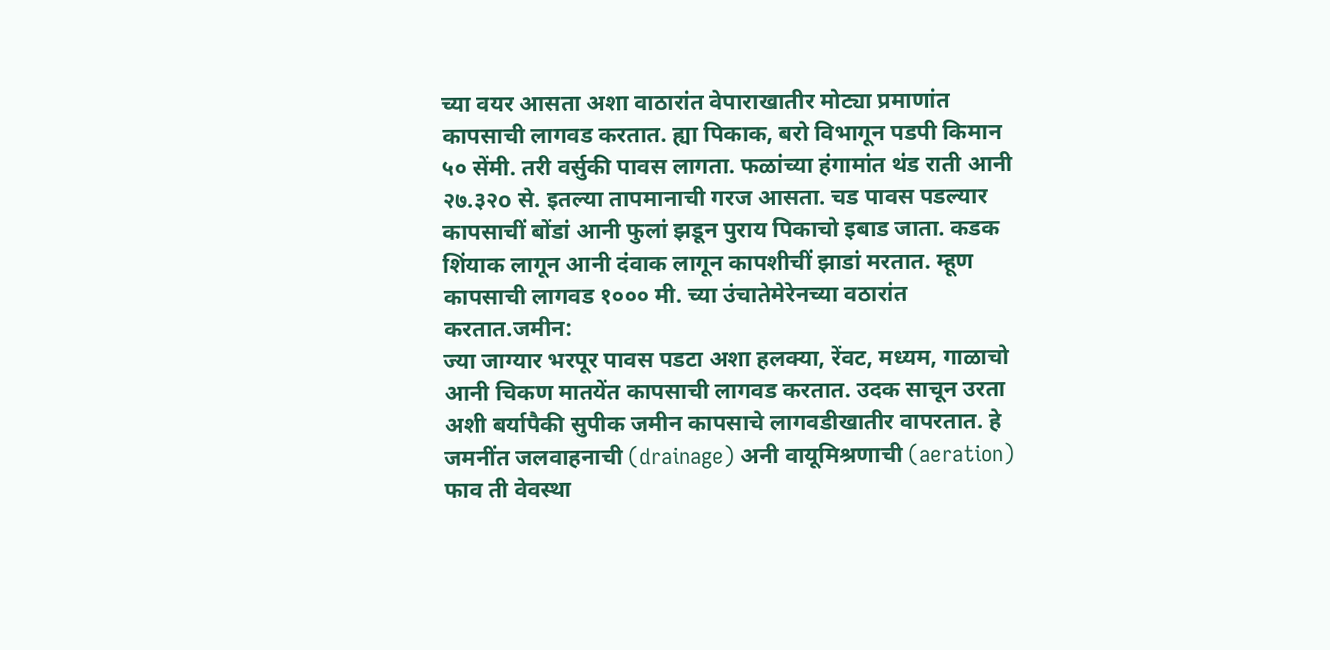च्या वयर आसता अशा वाठारांत वेपाराखातीर मोट्या प्रमाणांत कापसाची लागवड करतात. ह्या पिकाक, बरो विभागून पडपी किमान ५० सेंमी. तरी वर्सुकी पावस लागता. फळांच्या हंगामांत थंड राती आनी २७.३२o से. इतल्या तापमानाची गरज आसता. चड पावस पडल्यार कापसाचीं बोंडां आनी फुलां झडून पुराय पिकाचो इबाड जाता. कडक शिंयाक लागून आनी दंवाक लागून कापशीचीं झाडां मरतात. म्हूण कापसाची लागवड १००० मी. च्या उंचातेमेरेनच्या वठारांत करतात.जमीन:
ज्या जाग्यार भरपूर पावस पडटा अशा हलक्या, रेंवट, मध्यम, गाळाचो आनी चिकण मातयेंत कापसाची लागवड करतात. उदक साचून उरता अशी बर्यापैकी सुपीक जमीन कापसाचे लागवडीखातीर वापरतात. हे जमनींत जलवाहनाची (drainage) अनी वायूमिश्रणाची (aeration) फाव ती वेवस्था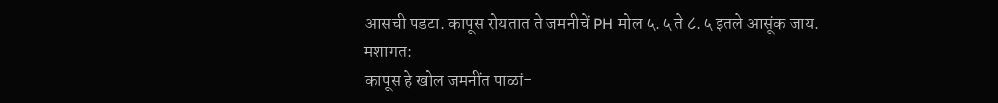आसची पडटा. कापूस रोयतात ते जमनीचें PH मोल ५.५ ते ८.५ इतले आसूंक जाय.
मशागत:
कापूस हे खोल जमनींत पाळां-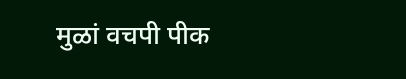मुळां वचपी पीक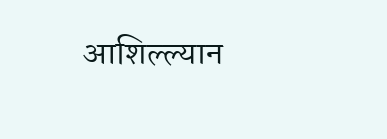आशिल्ल्यान